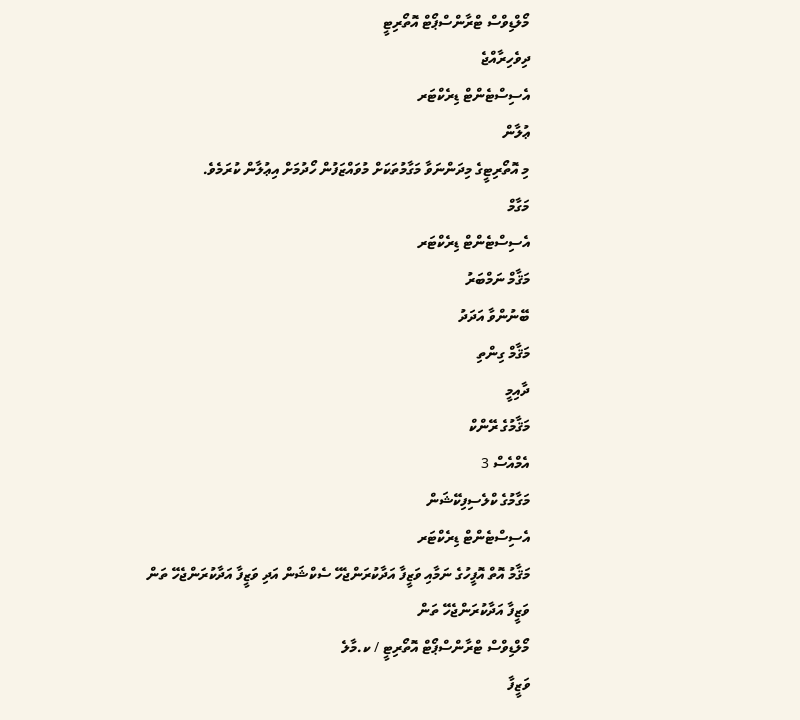މޯލްޑިވްސް ޓްރާންސްޕޯޓް އޮތޯރިޓީ
ދިވެހިރާއްޖެ
އެސިސްޓެންޓް ޑިރެކްޓަރ
ޢުލާން
މި އޮތޯރިޓީގެ މިދަންނަވާ މަގާމުތަކަށް މުވައްޒަފުން ހޯދުމަށް އިޢުލާން ކުރަމެވެ.
މަގާމް
އެސިސްޓެންޓް ޑިރެކްޓަރ
މަޤާމް ނަމްބަރު
ބޭނުންވާ އަދަދު
މަޤާމް ގިންތި
ދާއިމީ
މަޤާމުގެ ރޭންކް
އެމްއެސް 3
މަގާމުގެ ކްލެސިފިކޭޝަން
އެސިސްޓެންޓް ޑިރެކްޓަރ
މަޤާމު އޮތް އޮފީހުގެ ނަމާއި ވަޒީފާ އަދާކުރަންޖެހޭ ސެކްޝަން އަދި ވަޒީފާ އަދާކުރަންޖެހޭ ތަން
ވަޒީފާ އަދާކުރަންޖެހޭ ތަން
މޯލްޑިވްސް ޓްރާންސްޕޯޓް އޮތޯރިޓީ / ކ.މާލެ
ވަޒީފާ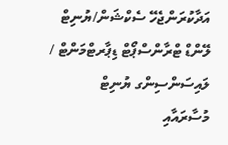އަދާކުރަންޖެހޭ ސެކްޝަން/ޔުނިޓް
ލޭންޑް ޓްރާންސްޕޯޓް ޑިޕާރޓްމަންޓް / ލައިސަންސިންގ ޔުނިޓް
މުސާރައާއި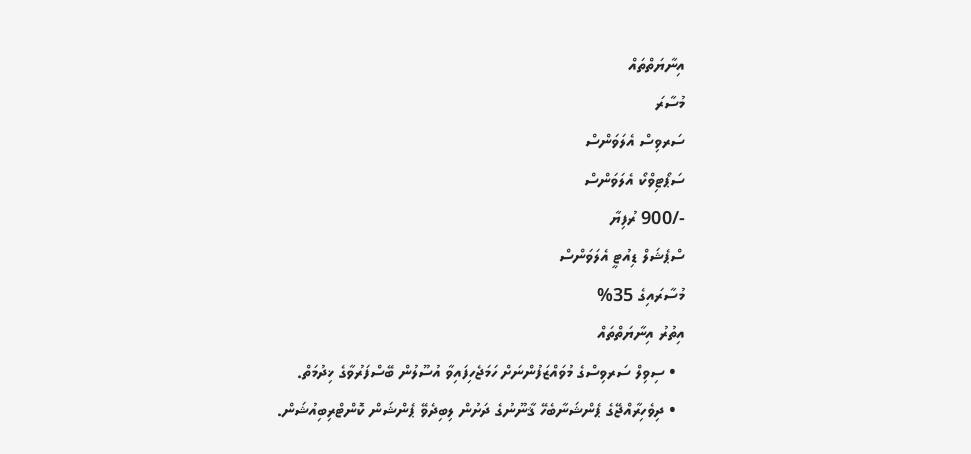އިނާޔަތްތައް
މުސާރަ
ސަރވިސް އެލަވަންސް
ސަޕޯޓިވްކޯ އެލަވަންސް
-/900 ރުފިޔާ
ސްޕެޝަލް ޑިއުޓީ އެލަވަންސް
މުސާރައިގެ 35%
އިތުރު އިނާޔަތްތައް
  • ސިވިލް ސަރވިސްގެ މުވައްޒަފުންނަށް ހަމަޖެހިފައިވާ އުސޫލުން ބޭސްފަރުވާގެ ޚިދުމަތް.
  • ދިވެހިރާއްޖޭގެ ޕެންޝަނާބެހޭ ޤާނޫނުގެ ދަށުން ލިބިދެވޭ ޕެންޝަން ކޮންޓްރިބިއުޝަން.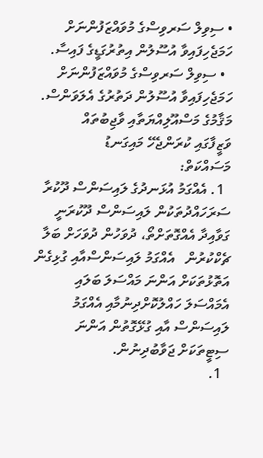• ސިވިލް ސަރވިސްގެ މުވައްޒަފުންނަށް ހަމަޖެހިފައިވާ އުސޫލުން އިތުރުގަޑީގެ ފައިސާ.
  • ސިވިލް ސަރވިސްގެ މުވައްޒަފުންނަށް ހަމަޖެހިފައިވާ އުސޫލުން ދަތުރުގެ އެލަވަންސް.
މަޤާމުގެ މަސްއޫލިއްޔަތާއި ވާޖިބުތައް
ވަޒީފާގައި ކުރަންޖެހޭ މައިގަނޑު
މަސައްކަތް:
  1. އެއްގަމު އުޅަނދުގެ ލައިސަންސް ދޫކުރާ ސަރަހައްދުތަކުން ލައިސަންސް ދޫކުރަނީ ގަވާއިދާ އެއްގޮތަށްތޯ، ދުވަހުން ދުވަހަށް ބަލާ ޗެކްކުރުން   އެއްގަމު ލައިސަންސްއާއި ގުޅިގެން އަތޮޅުތަކަށް އަންނަ މައްސަލަ ބަލައި އެމައްސަލަ ހައްލުކޮށްދިނުމާއި އެއްގަމު ލައިސަންސް އާއި ގުޅޭގޮތުން އަންނަ ސިޓީތަކަށް ޖަވާބުދިނުން.
  1.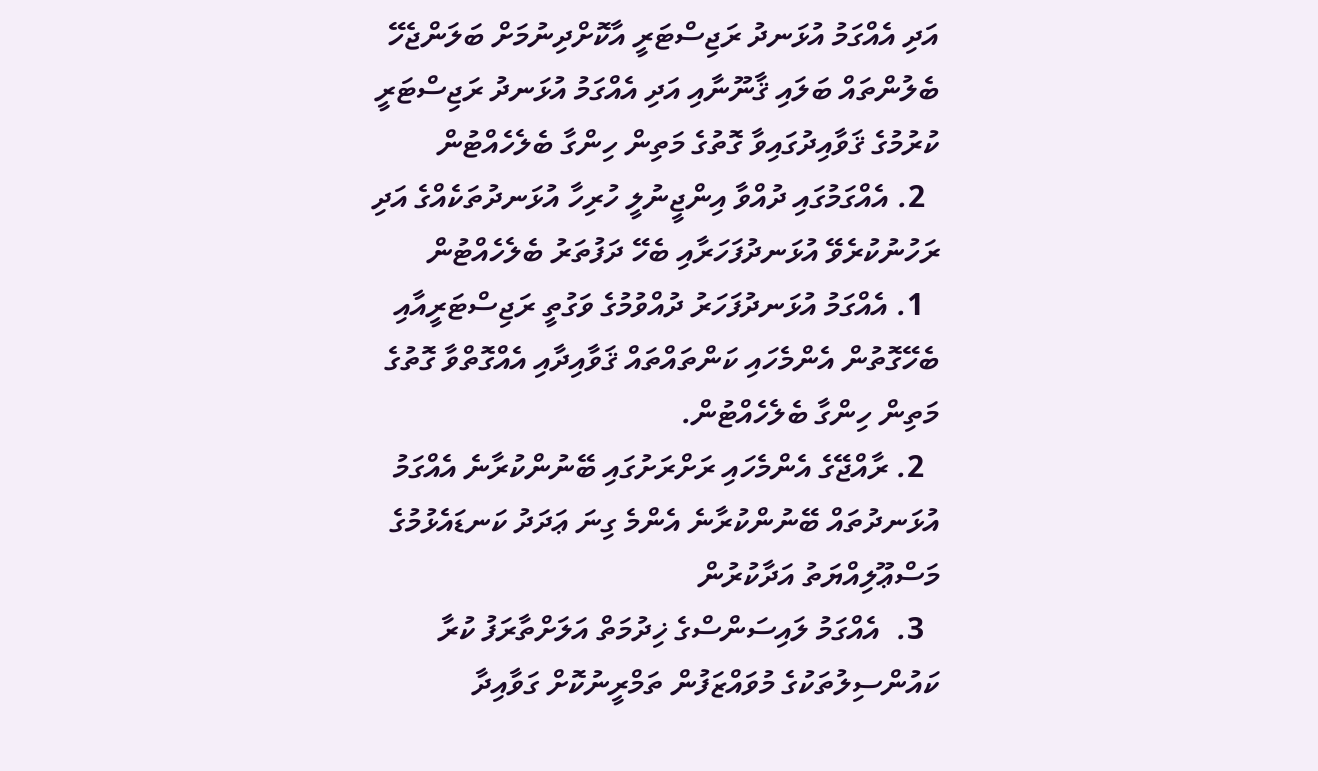އަދި އެއްގަމު އުޅަނދު ރަޖިސްޓަރީ އާކޮށްދިނުމަށް ބަލަންޖެހޭ ބެލުންތައް ބަލައި ޤާނޫނާއި އަދި އެއްގަމު އުޅަނދު ރަޖިސްޓަރީ ކުރުމުގެ ޤަވާއިދުގައިވާ ގޮތުގެ މަތިން ހިންގާ ބެލެހެއްޓުން
  2. އެއްގަމުގައި ދުއްވާ އިންޖީނުލީ ހުރިހާ އުޅަނދުތަކެއްގެ އަދި ރަހުނުކުރެވޭ އުޅަނދުފަހަރާއި ބެހޭ ދަފުތަރު ބެލެހެއްޓުން
  1. އެއްގަމު އުޅަނދުފަހަރު ދުއްވުމުގެ ވަގުތީ ރަޖިސްޓަރީއާއި ބެހޭގޮތުން އެންމެހައި ކަންތައްތައް ޤަވާއިދާއި އެއްގޮތްވާ ގޮތުގެ މަތިން ހިންގާ ބެލެހެއްޓުން.
  2. ރާއްޖޭގެ އެންމެހައި ރަށްރަށުގައި ބޭނުންކުރާނެ އެއްގަމު އުޅަނދުތައް ބޭނުންކުރާނެ އެންމެ ގިނަ ޢަދަދު ކަނޑައެޅުމުގެ މަސްޢޫލިއްޔަތު އަދާކުރުން
  3.  އެއްގަމު ލައިސަންސްގެ ޚިދުމަތް އަލަށްތާރަފު ކުރާ ކައުންސިލުތަކުގެ މުވައްޒަފުން ތަމްރީނުކޮށް ގަވާއިދާ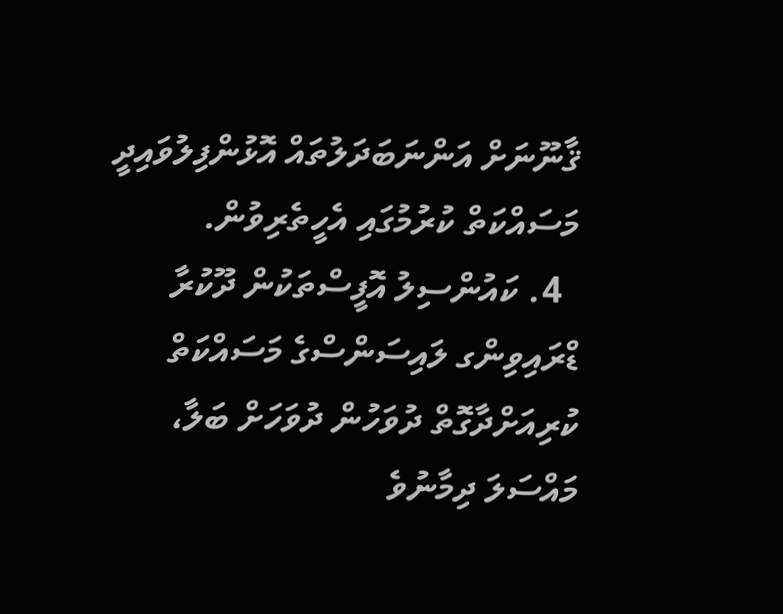ޤާނޫނަށް އަންނަބަދަލުތައް އޮޅުންފިލުވައިދީ މަސައްކަތް ކުރުމުގައި އެހީތެރިވުން.
  4. ކައުންސިލު އޮފީސްތަކުން ދޫކުރާ ޑްރައިވިންގ ލައިސަންސްގެ މަސައްކަތް ކުރިއަށްދާގޮތް ދުވަހުން ދުވަހަށް ބަލާ، މައްސަލަ ދިމާނުވެ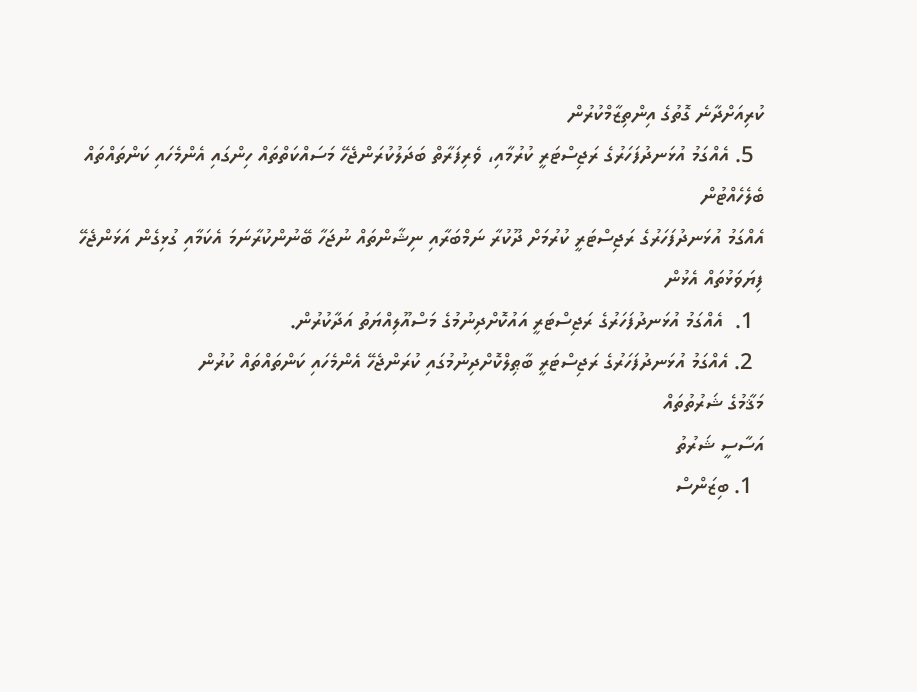ކުރިއަށްދާނެ ގޮތުގެ އިންތިޒާމްކުރުން
  5. އެއްގަމު އުޅަނދުފަހަރުގެ ރަޖިސްޓަރީ ކުރުމާއި، ވެރިފަރާތް ބަދަލުކުރަންޖެހޭ މަސައްކަތްތައް ހިންގައި އެންމެހައި ކަންތައްތައް ބެލެހެއްޓުން
އެއްގަމު އުޅަނދުފަހަރުގެ ރަޖިސްޓަރީ ކުރުމަށް ދޫކުރާ ނަމްބަރާއި ނިޝާންތައް ނުޖަހާ ބޭނުންކުރާނަމަ އެކަމާއި ގުޅިގެން އަޅަންޖެހޭ ފިޔަވަޅުތައް އެޅުން
  1.  އެއްގަމު އުޅަނދުފަހަރުގެ ރަޖިސްޓަރީ އައުކޮށްދިނުމުގެ މަސްއޫލިއްޔަތު އަދާކުރުން.
  2. އެއްގަމު އުޅަނދުފަހަރުގެ ރަޖިސްޓަރީ ބާޠިލްކޮށްދިނުމުގައި ކުރަންޖެހޭ އެންމެހައި ކަންތައްތައް ކުރުން
މަޤާމުގެ ޝަރުތުތައް
އަސާސީ ޝަރުތު
  1. ބިޒަންސް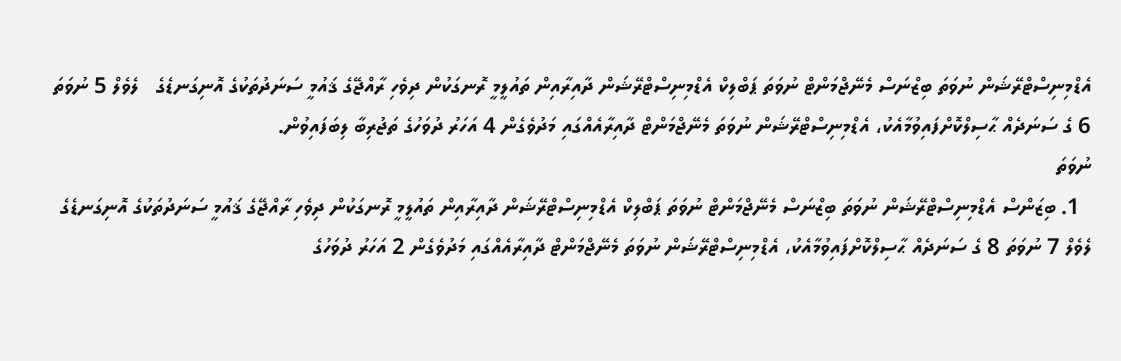އެޑްމިނިސްޓްރޭޝަން ނުވަތަ ބިޒްނަސް މެނޭޖްމަންޓް ނުވަތަ ޕަބްލިކް އެޑްމިނިސްޓްރޭޝަން ދާއިރާއިން ތައުލީމީ ރޮނގަކުން ދިވެހި ރާއްޖޭގެ ޤައުމީ ސަނަދުތަކުގެ އޮނިގަނޑެގެ   ލެވެލް 5 ނުވަތަ 6 ގެ ސަނަދެއް ޙާސިލްކޮށްފައިވުމާއެކު، އެޑްމިނިސްޓްރޭޝަން ނުވަތަ މެނޭޖްމަންޓް ދާއިރާއެއްގައި މަދުވެގެން 4 އަހަރު ދުވަހުގެ ތަޖުރިބާ ލިބަފައިވުން.
ނުވަތަ
  1. ބިޒަންސް އެޑްމިނިސްޓްރޭޝަން ނުވަތަ ބިޒްނަސް މެނޭޖްމަންޓް ނުވަތަ ޕަބްލިކް އެޑްމިނިސްޓްރޭޝަން ދާއިރާއިން ތައުލީމީ ރޮނގަކުން ދިވެހި ރާއްޖޭގެ ޤައުމީ ސަނަދުތަކުގެ އޮނިގަނޑެގެ   ލެވެލް 7 ނުވަތަ 8 ގެ ސަނަދެއް ޙާސިލްކޮށްފައިވުމާއެކު، އެޑްމިނިސްޓްރޭޝަން ނުވަތަ މެނޭޖްމަންޓް ދާއިރާއެއްގައި މަދުވެގެން 2 އަހަރު ދުވަހުގެ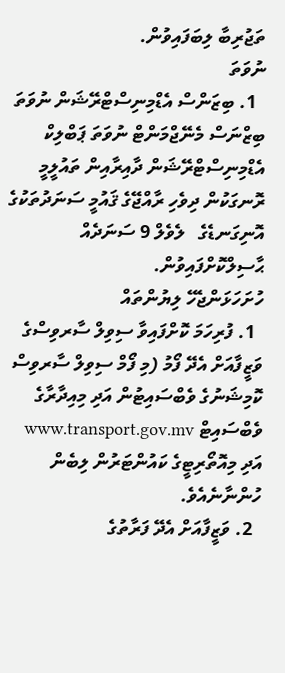ތަޖުރިބާ ލިބަފައިވުން.
ނުވަތަ
  1. ބިޒަންސް އެޑްމިނިސްޓްރޭޝަން ނުވަތަ ބިޒްނަސް މެނޭޖްމަންޓް ނުވަތަ ޕަބްލިކް އެޑްމިނިސްޓްރޭޝަން ދާއިރާއިން ތައުލީމީ ރޮނގަކުން ދިވެހި ރާއްޖޭގެ ޤައުމީ ސަނަދުތަކުގެ އޮނިގަނޑެގެ   ލެވެލް 9 ސަނަދެއް ޙާސިލްކޮށްފައިވުން.
ހުށަހަޅަންޖެހޭ ލިޔުންތައް
  1. ފުރިހަމަ ކޮށްފައިވާ ސިވިލް ސާރވިސްގެ ވަޒީފާއަށް އެދޭ ފޯމު (މި ފޯމް ސިވިލް ސާރވިސް ކޮމިޝަނުގެ ވެބްސައިޓުން އަދި މިއިދާރާގެ ވެބްސައިޓް www.transport.gov.mv  އަދި މިއޮތޯރިޓީގެ ކައުންޓަރުން ލިބެން ހުންނާނެއެވެ.
  2. ވަޒީފާއަށް އެދޭ ފަރާތުގެ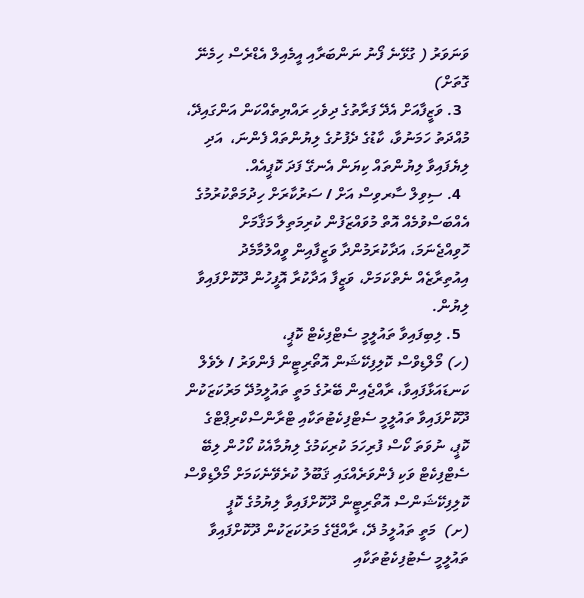ވަނަވަރު ( ގުޅޭނެ ފޯނު ނަންބަރާއި އީމެއިލް އެޑްރެސް ހިމެނޭ ގޮތަށް)
  3. ވަޒީފާއަށް އެދޭ ފަރާތުގެ ދިވެހި ރައްޔިތެއްކަން އަންގައިދޭ، މުއްދަތު ހަމަނުވާ، ކާޑުގެ ދެފުށުގެ ލިޔުންތައް ފެންނަ،  އަދި ލިޔެފައިވާ ލިޔުންތައް ކިޔަން އެނގޭ ފަދަ ކޮޕީއެއް.
  4. ސިވިލް ސާރވިސް އަށް / ސަރުކާރަށް ހިދުމަތްކުރުމުގެ އެއްބަސްވުމެއް އޮތް މުވައްޒަފުން ކުރިމަތިލާ މަޤާމަށް ހޮވިއްޖެނަމަ، އަދާކުރަމުންދާ ވަޒީފާއިން ވީއްލުމާމެދު އިއުތިރާޒެއް ނެތްކަމަށް، ވަޒީފާ އަދާކުރާ އޮފީހުން ދޫކޮށްފައިވާ ލިޔުން.
  5. ލިބިފައިވާ ތައުލީމީ ސެޓްފިކެޓް ކޮޕީ،
(ހ) މޯލްޑިވްސް ކޮލިފިކޭޝަން އޮތޯރިޓީން ފެންވަރު / ލެވެލް ކަނޑައަޅާފައިވާ، ރާއްޖެއިން ބޭރުގެ މަތީ ތައުލީމުދޭ މަރުކަޒަކުން ދޫކޮށްފައިވާ ތައުލީމީ ސެޓްފިކެޓުތަކާއި ޓްރާންސްކްރިޕްޓްގެ ކޮޕީ، ނުވަތަ ކޯސް ފުރިހަމަ ކުރިކަމުގެ ލިޔުމާއެކު ކޯހުން ލިބޭ ސެޓްފިކެޓް ވަކި ފެންވަރެއްގައި ޤަބޫލު ކުރެވޭނެކަމަށް މޯލްޑިވްސް ކޮލިފިކޭޝަންސް އޮތޯރިޓީން ދޫކޮށްފައިވާ ލިޔުމުގެ ކޮޕީ
(ށ)  މަތީ ތައުލީމު ދޭ، ރާއްޖޭގެ މަރުކަޒަކުން ދޫކޮށްފައިވާ ތައުލީމީ ސެޓުފިކެޓުތަކާއި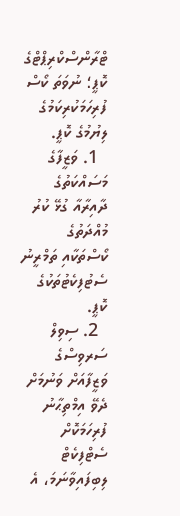ޓްރާންސްކްރިޕްޓްގެ ކޮޕީ؛ ނުވަތަ ކޯސް ފުރިހަމަކުރިކަމުގެ ލިޔުމުގެ ކޮޕީ.
  1. ވަޒީފާގެ މަސައްކަތުގެ ދާއިރާއާ ގުޅޭ ކުރު މުއްދަތުގެ ކޯސްތަކާއި ތަމްރީނު ސެޓުފިކެޓުތަކުގެ ކޮޕީ.
  2. ސިވިލް ސަރވިސްގެ ވަޒީފާއަށް ވަނުމަށް ދެވޭ އިމްތިޙާނު ފުރިހަމަކޮށް ސެޓްފިކެޓް ލިބިފައިވާނަމަ، އެ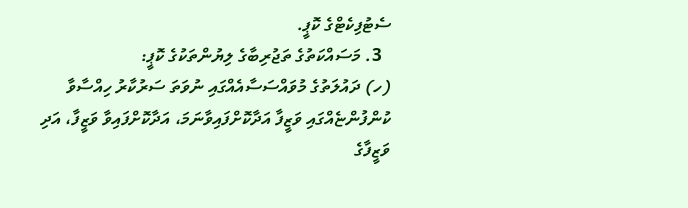ސެޓުފިކެޓްގެ ކޮޕީ.
  3. މަސައްކަތުގެ ތަޖުރިބާގެ ލިޔުންތަކުގެ ކޮޕީ:
(ހ) ދައުލަތުގެ މުވައްސަސާއެއްގައި ނުވަތަ ސަރުކާރު ހިއްސާވާ ކުންފުންޏެއްގައި ވަޒީފާ އަދާކޮށްފައިވާނަމަ، އަދާކޮށްފައިވާ ވަޒީފާ، އަދި ވަޒީފާގެ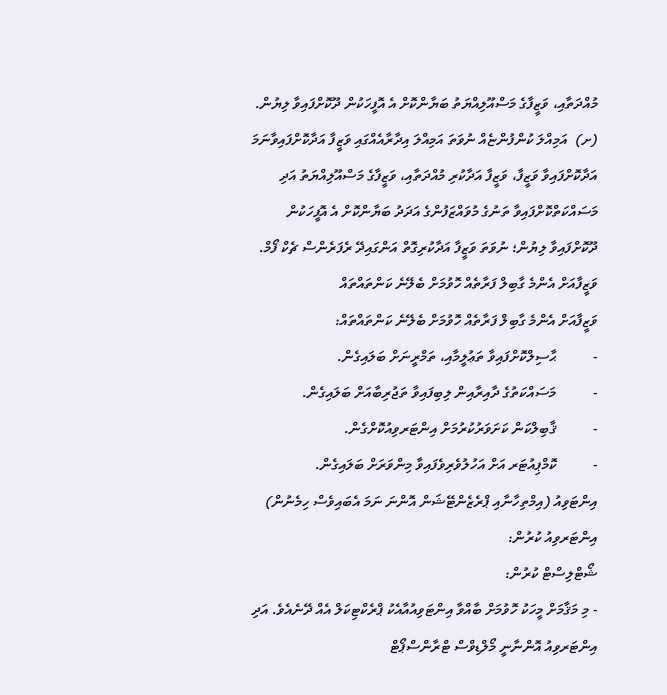މުއްދަތާއި، ވަޒީފާގެ މަސްއޫލިއްޔަތު ބަޔާންކޮށް އެ އޮފީހަކުން ދޫކޮށްފައިވާ ލިޔުން.
(ށ)  އަމިއްލަ ކުންފުންޏެއް ނުވަތަ އަމިއްލަ އިދާރާއެއްގައި ވަޒީފާ އަދާކޮށްފައިވާނަމަ އަދާކޮށްފައިވާ ވަޒީފާ، ވަޒީފާ އަދާކުރި މުއްދަތާއި، ވަޒީފާގެ މަސްއޫލިއްޔަތު އަދި މަސައްކަތްކޮށްފައިވާ ތަނުގެ މުވައްޒަފުންގެ އަދަދު ބަޔާންކޮށް އެ އޮފީހަކުން ދޫކޮށްފައިވާ ލިޔުން؛ ނުވަތަ ވަޒީފާ އަދާކުރިގޮތް އަންގައިދޭ ރެފަރެންސް ޗެކް ފޯމް.
ވަޒީފާއަށް އެންމެ ގާބިލް ފަރާތެއް ހޮވުމަށް ބެލޭނެ ކަންތައްތައް
ވަޒީފާއަށް އެންމެ ގާބިލް ފަރާތެއް ހޮވުމަށް ބެލޭނެ ކަންތައްތައް:
-          ޙާސިލްކޮށްފައިވާ ތަޢުލީމާއި، ތަމްރީނަށް ބަލައިގެން.
-          މަސައްކަތުގެ ދާއިރާއިން ލިބިފައިވާ ތަޖުރިބާއަށް ބަލައިގެން.
-          ޤާބިލްކަން ކަށަވަރުކުރުމަށް އިންޓަރވިއުކޮށްގެން.
-          ކޮމްޕިއުޓަރ އަށް އަހުލުވެރިވެފައިވާ މިންވަރަށް ބަލައިގެން.
އިންޓަވިއު (އިމްތިހާނާއި ޕްރެޒެންޓޭޝަން އޮންނަ ނަމަ އެބައިވެސް ހިމެނުން)
އިންޓަރވިއު ކުރުން:
ޝޯޓްލިސްޓް ކުރުން:
- މި މަޤާމަށް މީހަކު ހޮވުމަށް ބާއްވާ އިންޓަވިއުއާއެކު ޕްރެކްޓިކަލް އެއް ދޭނެއެވެ. އަދި އިންޓަރވިއު އޮންނާނީ މޯލްޑިވްސް ޓްރާންސްޕޯޓް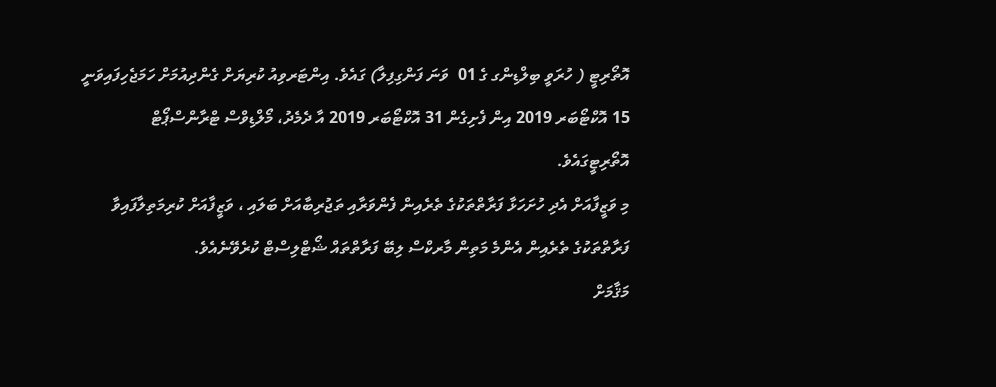އޮތޯރިޓީ ( ހުރަވީ ބިލްޑިންގ ގެ 01  ވަނަ ފަންގިފިލާ) ގައެވެ. އިންޓަރވިއު ކުރިޔަށް ގެންދިއުމަށް ހަމަޖެހިފައިވަނީ 15 އޮކްޓޯބަރ 2019 އިން ފެށިގެން 31 އޮކްޓޯބަރ 2019 އާ ދެމެދު، މޯލްޑިވްސް ޓްރާންސްޕޯޓް އޮތޯރިޓީގައެވެ.
މި ވަޒީފާއަށް އެދި ހުށަހަޅާ ފަރާތްތަކުގެ ތެރެއިން ފެންވަރާއި ތަޖުރިބާއަށް ބަލައި ، ވަޒީފާއަށް ކުރިމަތިލާފައިވާ ފަރާތްތަކުގެ ތެރެއިން އެންމެ މަތިން މާރކްސް ލިބޭ ފަރާތްތައް ޝޯޓްލިސްޓް ކުރެވޭނެއެވެ.
މަޤާމަށް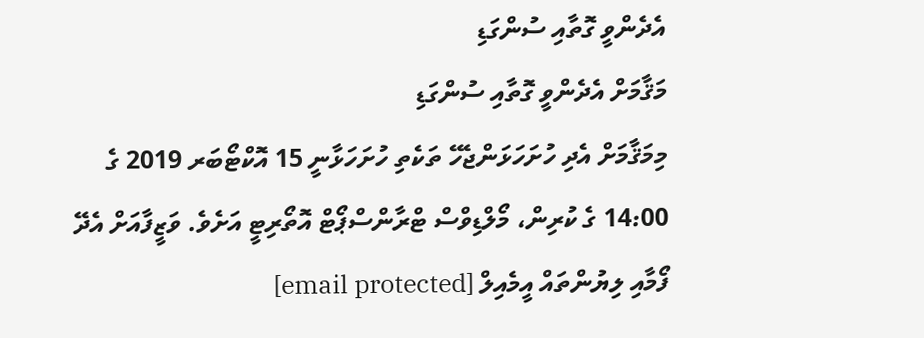އެދެންވީ ގޮތާއި ސުންގަޑި
މަޤާމަށް އެދެންވީ ގޮތާއި ސުންގަޑި
މިމަޤާމަށް އެދި ހުށަހަޅަންޖެހޭ ތަކެތި ހުށަހަޅާނީ 15 އޮކްޓޯބަރ 2019 ގެ 14:00 ގެ ކުރިން، މޯލްޑިވްސް ޓްރާންސްޕޯޓް އޮތޯރިޓީ އަށެވެ. ވަޒީފާއަށް އެދޭ ފޯމާއި ލިޔުންތައް އީމެއިލް [email protected]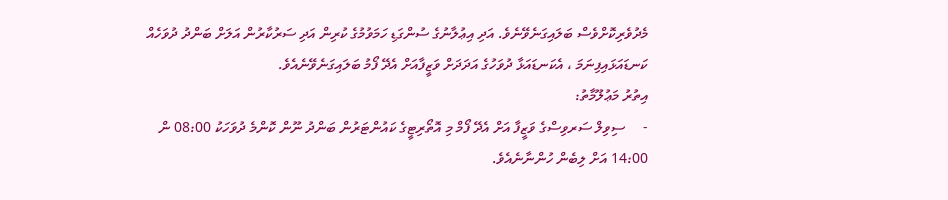މެދުވެރިކޮށްވެސް ބަލައިގަނެވޭނެވެ. އަދި އިޢުލާނުގެ ސުންގަޑި ހަމަވުމުގެ ކުރިން އަދި ސަރުކާރުން އަލަށް ބަންދު ދުވަހެއް ކަނޑައަޅައިފިނަމަ ، އެކަނޑައަޅާ ދުވަހުގެ އަދަދަށް ވަޒީފާއަށް އެދޭ ފޯމު ބަލައިގަނެވޭނެއެވެ.
އިތުރު މަޢުލޫމާތު:
-     ސިވިލް ސަރވިސްގެ ވަޒީފާ އަށް އެދޭ ފޯމް މި އޮތޯރިޓީގެ ކައުންޓަރުން ބަންދު ނޫން ކޮންމެ ދުވަހަކު 08:00 ން 14:00 އަށް ލިބެން ހުންނާނެއެވެ.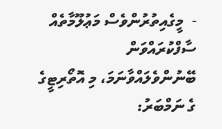-  މީގެއިތުރުންވެސް މަޢުލޫމާތެއް ސާފްކުރައްވަން ބޭނުންވެލައްވާނަމަ، މި އޮތޯރިޓީގެ ގެ ނަމްބަރު: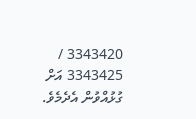3343420 / 3343425 އަށް ގުޅުއްވުން އެދެމެވެ.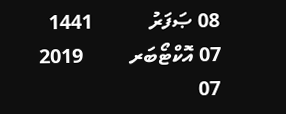08 ޞަފަރު           1441
07 އޮކްޓޯބަރ         2019
07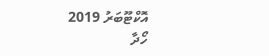އޮކްޓޫބަރު 2019
ހޯދާ